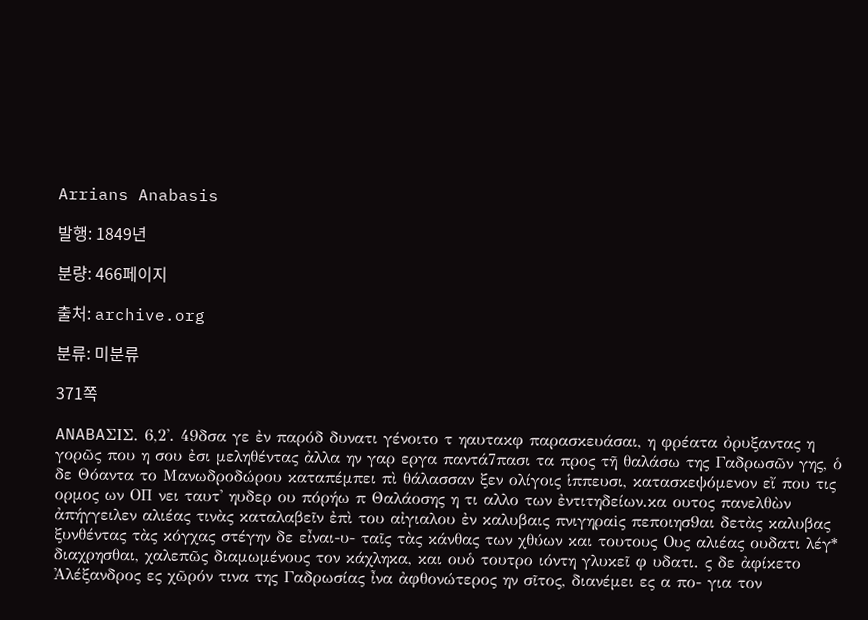Arrians Anabasis

발행: 1849년

분량: 466페이지

출처: archive.org

분류: 미분류

371쪽

ANABAΣΙΣ. 6,2'. 49δσα γε ἐν παρόδ δυνατι γένοιτο τ ηαυτακφ παρασκευάσαι, η φρέατα ὀρυξαντας η γορῶς που η σου ἐσι μεληθέντας ἀλλα ην γαρ εργα παντά7πασι τα προς τῆ θαλάσω της Γαδρωσῶν γης, ὁ δε Θόαντα το Μανωδροδώρου καταπέμπει πὶ θάλασσαν ξεν ολίγοις ἱππευσι, κατασκεψόμενον εἴ που τις ορμος ων ΟΠ νει ταυτ' ηυδερ ου πόρήω π Θαλάοσης η τι αλλο των ἐντιτηδείων.κα ουτος πανελθὼν ἀπήγγειλεν αλιέας τινὰς καταλαβεῖν ἐπὶ του αἰγιαλου ἐν καλυβαις πνιγηραiς πεποιησ9αι δετὰς καλυβας ξυνθέντας τὰς κόγχας στέγην δε εἶναι-υ- ταῖς τὰς κάνθας των χθύων και τουτους Ους αλιέας ουδατι λέγ* διαχρησθαι, χαλεπῶς διαμωμένους τον κάχληκα, και ουὁ τουτρο ιόντη γλυκεῖ φ υδατι. ς δε ἀφίκετο Ἀλέξανδρος ες χῶρόν τινα της Γαδρωσίας ἶνα ἀφθονώτερος ην σῖτος, διανέμει ες α πο- για τον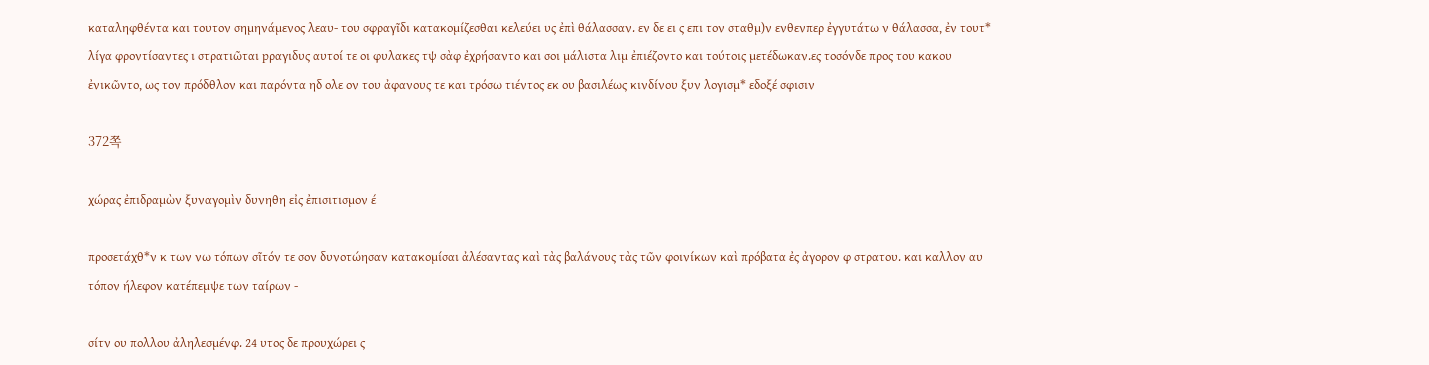καταληφθέντα και τουτον σημηνάμενος λεαυ- του σφραγῖδι κατακομίζεσθαι κελεύει υς ἐπὶ θάλασσαν. εν δε ει ς επι τον σταθμ)ν ενθενπερ ἐγγυτάτω ν θάλασσα, ἐν τουτ* λίγα φροντίσαντες ι στρατιῶται pραγιδυς αυτοί τε οι φυλακες τψ σὰφ ἐχρήσαντο και σοι μάλιστα λιμ ἐπιέζοντο και τούτοις μετέδωκαν.ες τοσόνδε προς του κακου ἐνικῶντο, ως τον πρόδθλον και παρόντα ηδ ολε ον του ἀφανους τε και τρόσω τιέντος εκ ου βασιλέως κινδίνου ξυν λογισμ* εδοξέ σφισιν

372쪽

χώρας ἐπιδραμὼν ξυναγομὶν δυνηθη εἰς ἐπισιτισμον έ

προσετάχθ*ν κ των νω τόπων σῖτόν τε σον δυνοτώησαν κατακομίσαι ἀλέσαντας καὶ τὰς βαλάνους τὰς τῶν φοινίκων καὶ πρόβατα ἐς ἀγορον φ στρατου. και καλλον αυ τόπον ήλεφον κατέπεμψε των ταίρων -

σίτν ου πολλου ἀληλεσμένφ. 24 υτος δε προυχώρει ς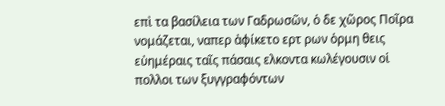επὶ τα βασίλεια των Γαδρωσῶν, ὁ δε χῶρος Ποῖρα νομάζεται, ναπερ ἀφίκετο ερτ ρων ὁρμη θεις εὐημέραις ταῖς πάσαις ελκοντα κωλέγουσιν οἱ πολλοι των ξυγγραφόντων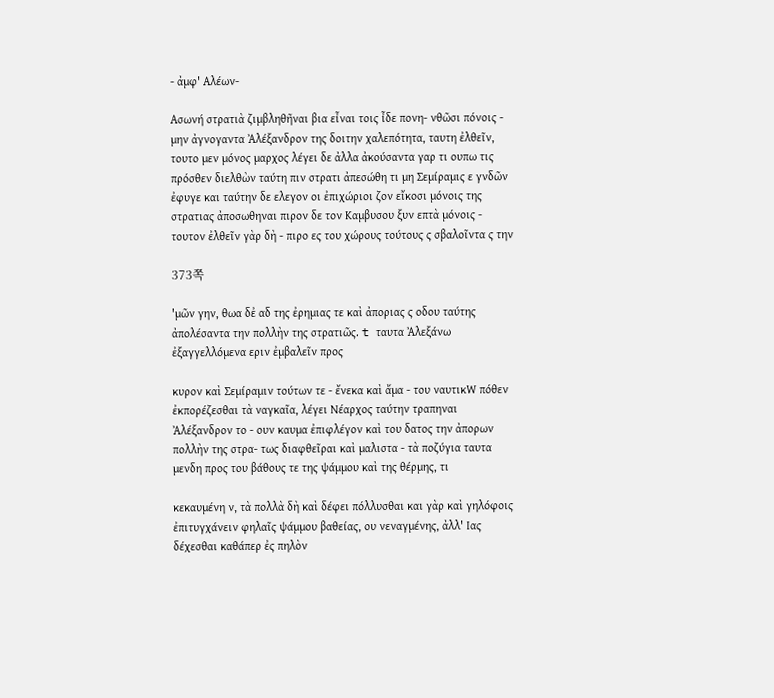- ἀμφ' Αλέων-

Aσωνή στρατιὰ ζιμβληθῆναι βια εἶναι τοις ἶδε πονη- νθῶσι πόνοις - μην ἀγνογαντα Ἀλέξανδρον της δοιτην χαλεπότητα, ταυτη ἐλθεῖν, τουτο μεν μόνος μαρχος λέγει δε ἀλλα ἀκούσαντα γαρ τι ουπω τις πρόσθεν διελθὼν ταύτη πιν στρατι ἀπεσώθη τι μη Σεμίραμις ε γνδῶν ἐφυγε και ταύτην δε ελεγον οι ἐπιχώριοι ζον εἴκοσι μόνοις της στρατιας ἀποσωθηναι πιρον δε τον Καμβυσου ξυν επτὰ μόνοις - τουτον ἐλθεῖν γὰρ δὴ - πιρο ες του χώρους τούτους ς σβαλοῖντα ς την

373쪽

'μῶν γην, θωα δἐ αδ της ἐρημιας τε καὶ ἀποριας ς οδου ταύτης ἀπολέσαντα την πολλὴν της στρατιῶς. t ταυτα Ἀλεξάνω ἐξαγγελλόμενα εριν ἐμβαλεῖν προς

κυρον καὶ Σεμίραμιν τούτων τε - ἔνεκα καὶ ἄμα - του ναυτικW πόθεν ἐκπορέζεσθαι τὰ ναγκαῖα, λέγει Νέαρχος ταύτην τραπηναι Ἀλέξανδρον το - ουν καυμα ἐπιφλέγον καὶ του δατος την ἀπορων πολλὴν της στρα- τως διαφθεῖραι καὶ μαλιστα - τὰ ποζύγια ταυτα μενδη προς του βάθους τε της ψάμμου καὶ της θέρμης, τι

κεκαυμένη ν, τὰ πολλὰ δὴ καὶ δέφει πόλλυσθαι και γὰρ καὶ γηλόφοις ἐπιτυγχάνειν φηλαῖς ψάμμου βαθείας, ου νεναγμένης, ἀλλ' Ιας δέχεσθαι καθάπερ ἐς πηλὸν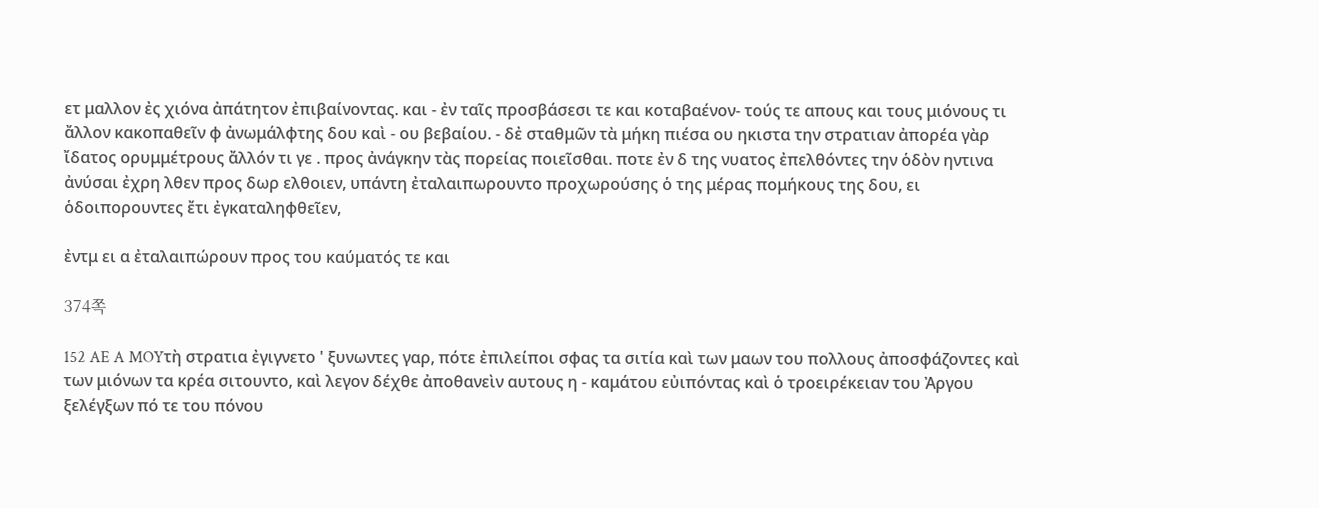ετ μαλλον ἐς χιόνα ἀπάτητον ἐπιβαίνοντας. και - ἐν ταῖς προσβάσεσι τε και κοταβαένον- τούς τε απους και τους μιόνους τι ἄλλον κακοπαθεῖν φ ἀνωμάλφτης δου καὶ - ου βεβαίου. - δἐ σταθμῶν τὰ μήκη πιέσα ου ηκιστα την στρατιαν ἀπορέα γὰρ ἴδατος ορυμμέτρους ἄλλόν τι γε . προς ἀνάγκην τὰς πορείας ποιεῖσθαι. ποτε ἐν δ της νυατος ἐπελθόντες την ὁδὸν ηντινα ἀνύσαι ἐχρη λθεν προς δωρ ελθοιεν, υπάντη ἐταλαιπωρουντο προχωρούσης ὁ της μέρας πομήκους της δου, ει ὁδοιπορουντες ἔτι ἐγκαταληφθεῖεν,

ἐντμ ει α ἐταλαιπώρουν προς του καύματός τε και

374쪽

152 AE A MOYτὴ στρατια ἐγιγνετο ' ξυνωντες γαρ, πότε ἐπιλείποι σφας τα σιτία καὶ των μαων του πολλους ἀποσφάζοντες καὶ των μιόνων τα κρέα σιτουντο, καὶ λεγον δέχθε ἀποθανεὶν αυτους η - καμάτου εὐιπόντας καὶ ὁ τροειρέκειαν του Ἀργου ξελέγξων πό τε του πόνου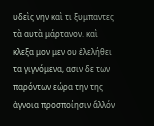υδεὶς νην καὶ τι ξυμπαντες τὰ αυτὰ μάρτανον. καὶ κλεξα μον μεν ου ἐλελήθει τα γιγνόμενα, ασιν δε των παρόντων εώρα την της ἀγνοια προσποίησιν ἄλλόν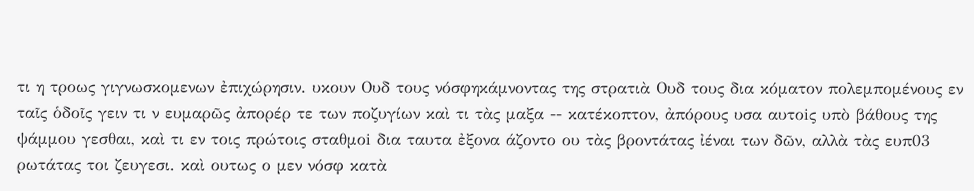τι η τροως γιγνωσκομενων ἐπιχώρησιν. υκουν Ουδ τους νόσφηκάμνοντας της στρατιὰ Ουδ τους δια κόματον πολεμπομένους εν ταῖς ὁδοῖς γειν τι ν ευμαρῶς ἀπορέρ τε των ποζυγίων καὶ τι τὰς μαξα -- κατέκοπτον, ἀπόρους υσα αυτοiς υπὸ βάθους της ψάμμου γεσθαι, καὶ τι εν τοις πρώτοις σταθμοi δια ταυτα ἐξονα άζοντο ου τὰς βροντάτας ἰέναι των δῶν, αλλὰ τὰς ευπ03 ρωτάτας τοι ζευγεσι. καὶ ουτως ο μεν νόσφ κατὰ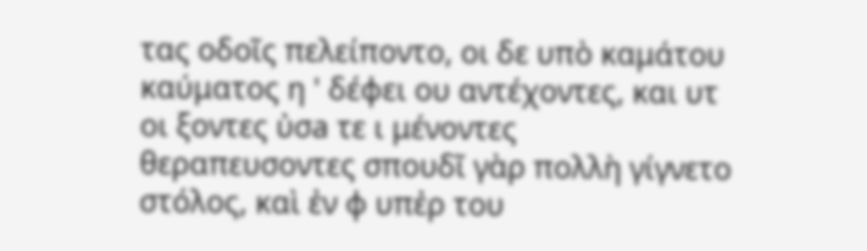τας οδοῖς πελείποντο, οι δε υπὸ καμάτου καύματος η ' δέφει ου αντέχοντες, και υτ οι ξοντες ὐσa τε ι μένοντες θεραπευσοντες σπουδῖ γὰρ πολλὴ γίγνετο στόλος, καὶ ἐν φ υπἐρ του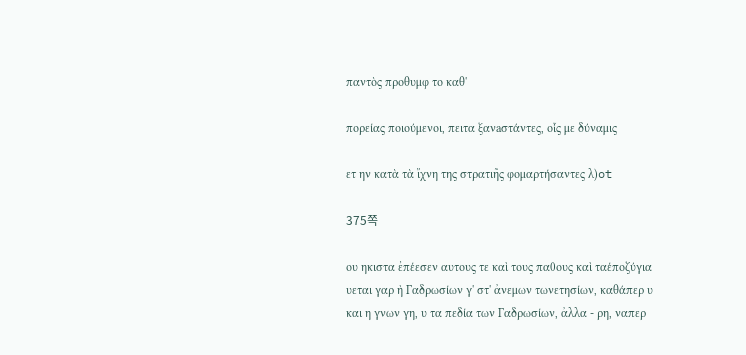παντὸς προθυμφ το καθ'

πορείας ποιούμενοι, πειτα ξανaστάντες, οἷς με δύναμις

ετ ην κατὰ τὰ ἴχνη της στρατιῆς φομαρτήσαντες λ)ot

375쪽

ου ηκιστα ἐπέεσεν αυτους τε καὶ τους πα0ους καὶ ταέποζύγια υεται γαρ ὴ Γαδρωσίων γ' στ' ἀνεμων τωνετησίων, καθάπερ υ και η γνων γη, υ τα πεδία των Γαδρωσίων, ἀλλα - ρη, ναπερ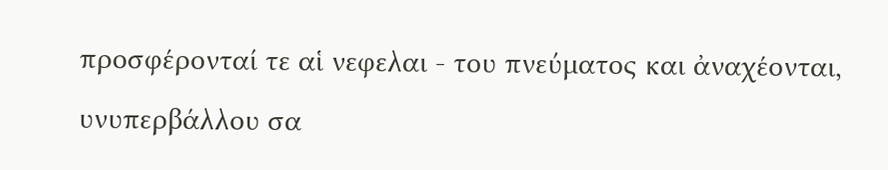προσφέρονταί τε αἱ νεφελαι - του πνεύματος και ἀναχέονται, υνυπερβάλλου σα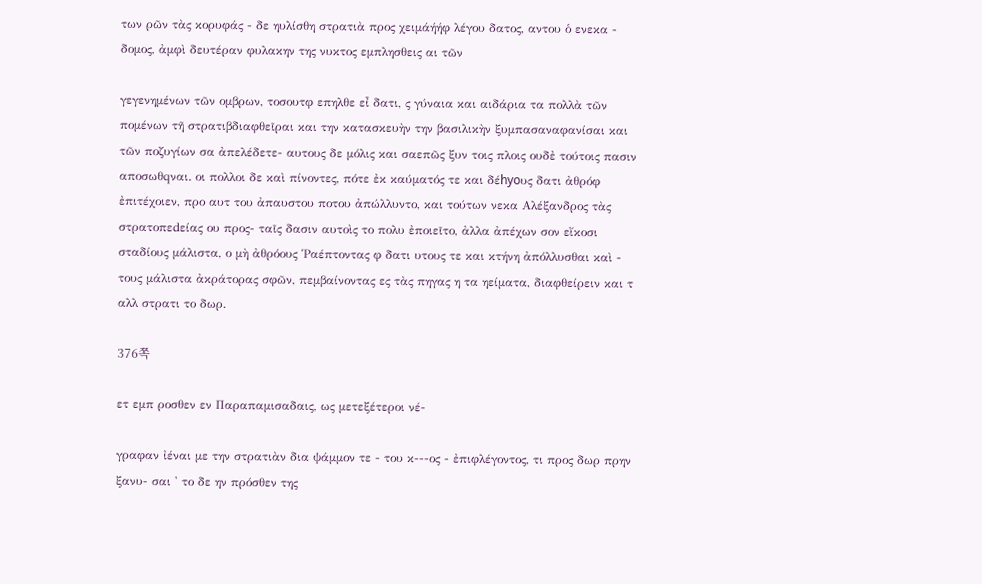των ρῶν τὰς κορυφάς - δε ηυλίσθη στρατιὰ προς χειμάήήφ λέγου δατος, αντου ὁ ενεκα - δομος, ἀμφὶ δευτέραν φυλακην της νυκτος εμπλησθεις αι τῶν

γεγενημένων τῶν ομβρων, τοσουτφ επηλθε εἶ δατι, ς γύναια και αιδάρια τα πολλὰ τῶν πομένων τῆ στρατιβδιαφθεῖραι και την κατασκευὴν την βασιλικὴν ξυμπασαναφανίσαι και τῶν ποζυγίων σα ἀπελέδετε- αυτους δε μόλις και σαεπῶς ξυν τοις πλοις ουδἐ τούτοις πασιν αποσωθqναι. οι πολλοι δε καὶ πίνοντες, πότε ἐκ καύματός τε και δέhyoυς δατι ἀθρόφ ἐπιτέχοιεν, προ αυτ του ἀπαυστου ποτου ἀπώλλυντο, και τούτων νεκα Αλέξανδρος τὰς στρατοπεdείας ου προς- ταῖς δασιν αυτοὶς το πολυ ἐποιεῖτο, ἀλλα ἀπέχων σον εἴκοσι σταδίους μάλιστα, ο μὴ ἀθρόους Ῥαέπτοντας φ δατι υτους τε και κτήνη ἀπόλλυσθαι καὶ - τους μάλιστα ἀκράτορας σφῶν, πεμβαίνοντας ες τὰς πηγας η τα ηείματα, διαφθείρειν και τ αλλ στρατι το δωρ.

376쪽

ετ εμπ ροσθεν εν Παραπαμισαδαις, ως μετεξέτεροι νέ-

γραφαν ἰέναι με την στρατιὰν δια ψάμμον τε - του κ---ος - ἐπιφλέγοντος, τι προς δωρ πρην ξανυ- σαι ' το δε ην πρόσθεν της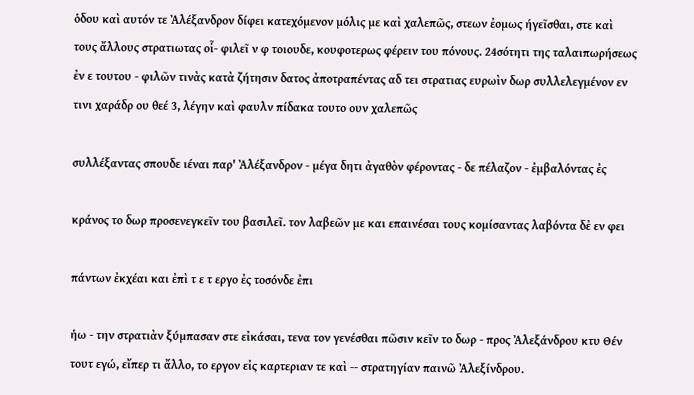ὁδου καὶ αυτόν τε Ἀλέξανδρον δίφει κατεχόμενον μόλις με καὶ χαλεπῶς, στεων ἐομως ήγεῖσθαι, στε καὶ τους ἄλλους στρατιωτας οἷ- φιλεῖ ν φ τοιουδε, κουφοτερως φέρειν του πόνους. 24σότητι της ταλαιπωρήσεως ἐν ε τουτου - φιλῶν τινὰς κατὰ ζήτησιν δατος ἀποτραπέντας αδ τει στρατιας ευρωὶν δωρ συλλελεγμένον εν τινι χαράδρ ου θεέ 3, λέγην καὶ φαυλν πίδακα τουτο ουν χαλεπῶς

συλλέξαντας σπουδε ιέναι παρ' Ἀλέξανδρον - μέγα δητι ἀγαθὸν φέροντας - δε πέλαζον - ἐμβαλόντας ἐς

κράνος το δωρ προσενεγκεῖν του βασιλεῖ. τον λαβεῶν με και επαινέσαι τους κομίσαντας λαβόντα δἐ εν φει

πάντων ἐκχέαι και ἐπὶ τ ε τ εργο ἐς τοσόνδε ἐπι

ἡω - την στρατιὰν ξύμπασαν στε εἰκάσαι, τενα τον γενέσθαι πῶσιν κεῖν το δωρ - προς Ἀλεξάνδρου κτυ Θέν τουτ εγώ, εἴπερ τι ἄλλο, το εργον εἰς καρτεριαν τε καὶ -- στρατηγίαν παινῶ Ἀλεξίνδρου.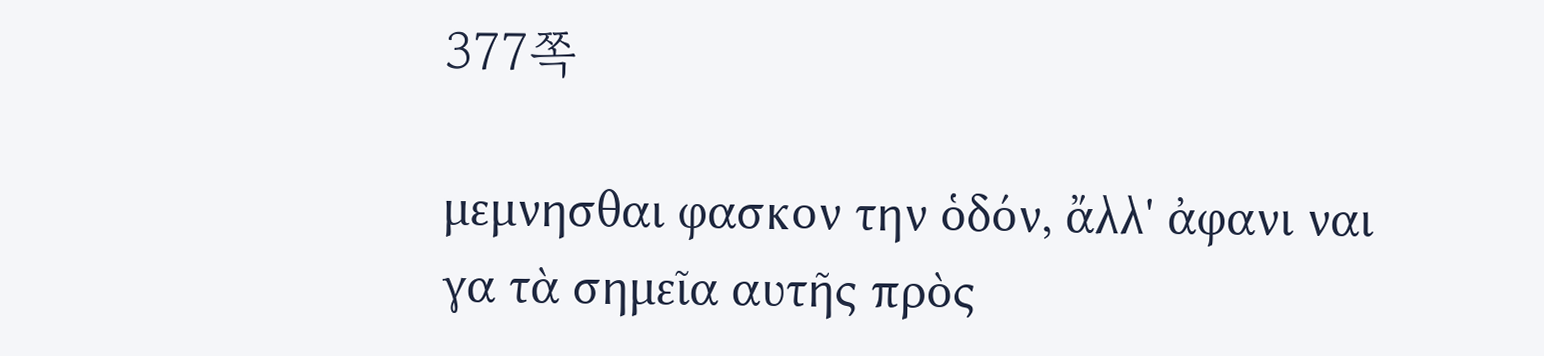377쪽

μεμνησθαι φασκον την ὁδόν, ἄλλ' ἀφανι ναι γα τὰ σημεῖα αυτῆς πρὸς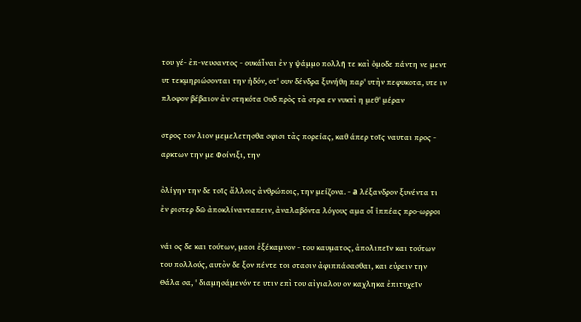του γέ- ἐπ-νευσαντος - ουκάἶναι ἐν γ ψάμμο πολλῆ τε καὶ ὁμοδε πάντη νε μεντ υτ τεκμηριώσονται την ἡδόν, οτ' ουν δένδρα ξυνήθη παρ' υτὴν πεφυκοτα, υτε ιν πλοφον βέβαιον ἀν στηκότα Ουδ πρὸς τὰ στρα εν νυκτὶ η μεθ' μέραν

στρος τον λιον μεμελετησθα σφισι τὰς πορείας, καθ άπερ τοῖς ναυται προς - αρκτων την με Φοίνιξι, την

ὀλίγην την δε τοῖς ἄλλοις ἀνθρώποις, την μείζονα. - a λέξανδρον ξυνέντα τι ἐν ριστερ δῶ ἀποκλίνανταπειν, ἀναλαβόντα λόγους αμα οἷ ἱππέας προ-ωρροι

νάι ος δε και τούτων, μαοι ἐξέκαμνον - του καυματος, ἀπολιπεῖν και τούτων του πολλούς, αυτὸν δε ξον πέντε τοι στασιν ἀφιππάσασθαι, και εὐρειν την Θάλα σα, ' διαμησάμενόν τε υτιν επὶ του αἰγιαλου ον καχληκα ἐπιτυχεῖν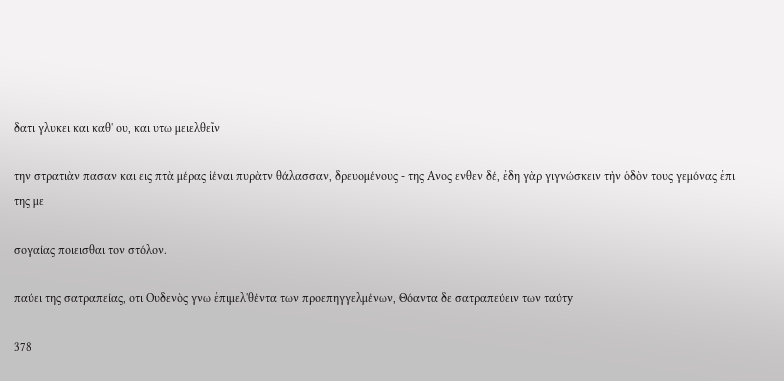δατι γλυκει και καθ' ου, και υτω μειελθεῖν

την στρατιὰν πασαν και εις πτὰ μέρας ἰέναι πυρὰτν θάλασσαν, δρευομένους - της Ανος ενθεν δέ, ἐδη γὰρ γιγνώσκειν τὴν ὁδὸν τους γεμόνας ἐπι της με

σογαίας ποιεισθαι τον στόλον.

παύει της σατραπείας, οτι Ουδενὸς γνω ἐπιμελ'θέντα των προεπηγγελμένων, Θόαντα δε σατραπεύειν των ταύτy

378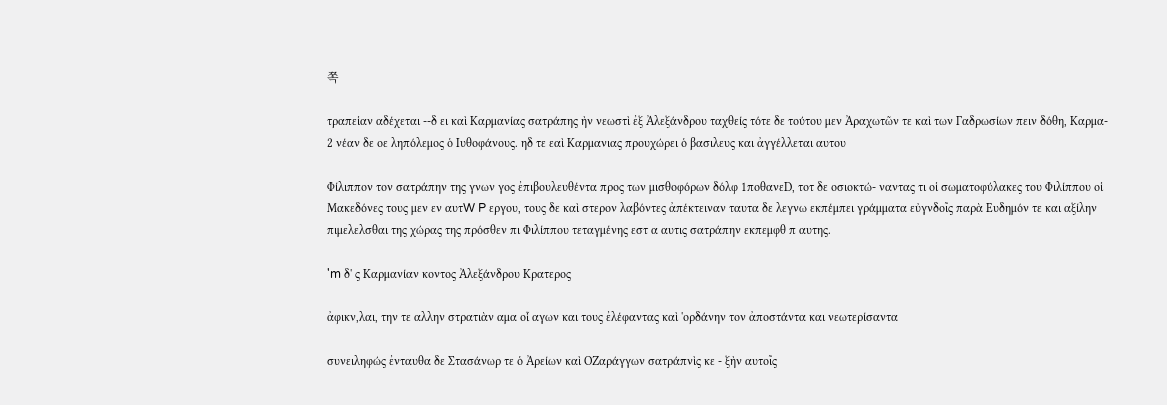쪽

τραπεἱαν αδέχεται --δ ει καὶ Καρμανίας σατράπης ὴν νεωστὶ ἐξ Ἀλεξάνδρου ταχθείς τότε δε τούτου μεν Ἀραχωτῶν τε καὶ των Γαδρωσίων πειν δόθη, Καρμα- 2 νέαν δε οε ληπόλεμος ὁ Ιυθοφάνους. ηδ τε εαὶ Καρμανιας προυχώρει ὁ βασιλευς και ἀγγέλλεται αυτου

Φίλιππον τον σατράπην της γνων γος ἐπιβουλευθέντα προς των μισθοφόρων δόλφ 1ποθανεD, τοτ δε οσιοκτώ- ναντας τι οἱ σωματοφύλακες του Φιλίππου οἱ Μακεδόνες τους μεν εν αυτW P εργου, τους δε καὶ στερον λαβόντες ἀπέκτειναν ταυτα δε λεγνω εκπέμπει γράμματα εὐγνδοῖς παρὰ Ευδημόν τε και αξίλην πιμελελσθαι της χώρας της πρόσθεν πι Φιλίππου τεταγμένης εστ α αυτις σατράπην εκπεμφθ π αυτης.

'm δ' ς Καρμανίαν κοντος Ἀλεξάνδρου Κρατερος

ἀφικν,λαι, την τε αλλην στρατιὰν αμα οἷ αγων και τους ἐλέφαντας καὶ 'ορδάνην τον ἀποστάντα και νεωτερίσαντα

συνειληφώς ἐνταυθα δε Στασάνωρ τε ὁ Ἀρείων καὶ ΟΖαράγγων σατράπνὶς κε - ξὴν αυτοῖς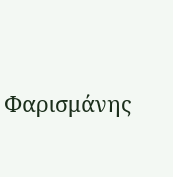Φαρισμάνης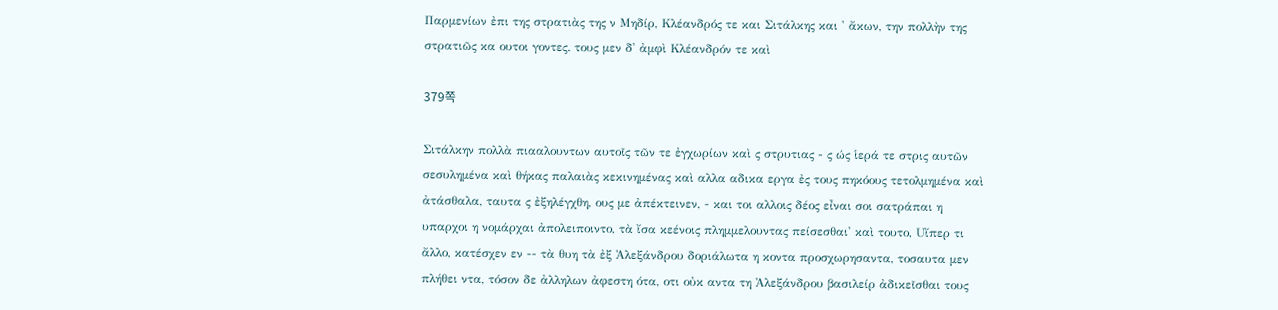Παρμενίων ἐπι της στρατιὰς της ν Μηδίρ, Κλέανδρός τε και Σιτάλκης και ' ἄκων, την πολλὴν της στρατιῶς κα ουτοι γοντες. τους μεν δ' ἀμφὶ Κλέανδρόν τε καὶ

379쪽

Σιτάλκην πολλὰ πιααλουντων αυτοῖς τῶν τε ἐγχωρίων καὶ ς στρυτιας - ς ώς ἱερά τε στρις αυτῶν σεσυλημένα καὶ θήκας παλαιὰς κεκινημένας καὶ αλλα αδικα εργα ἐς τους πηκόους τετολμημένα καὶ ἀτάσθαλα, ταυτα ς ἐξηλέγχθη, ους με ἀπέκτεινεν, - και τοι αλλοις δέος εἶναι σοι σατράπαι η υπαρχοι η νομάρχαι ἀπολειποιντο, τὰ ἴσα κεένοις πλημμελουντας πείσεσθαι' καὶ τουτο, Uἴπερ τι ἄλλο, κατέσχεν εν -- τὰ θυη τὰ ἐξ Ἀλεξάνδρου δοριάλωτα η κοντα προσχωρησαντα, τοσαυτα μεν πλήθει ντα, τόσον δε ἀλληλων ἀφεστη ότα, οτι οὐκ αντα τη Ἀλεξάνδρου βασιλείρ ἀδικεῖσθαι τους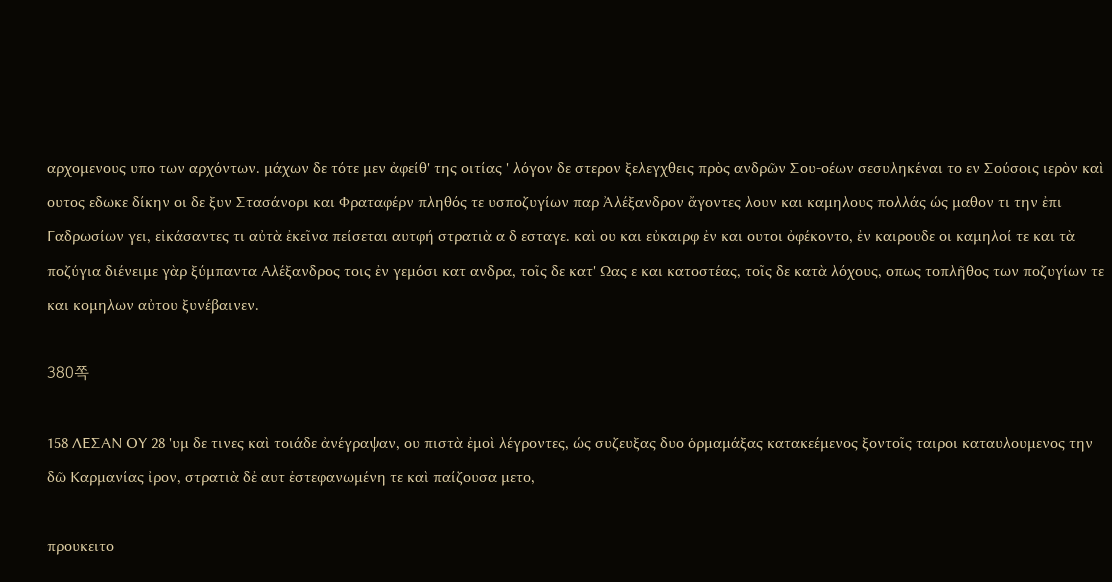αρχομενους υπο των αρχόντων. μάχων δε τότε μεν ἀφείθ' της οιτίας ' λόγον δε στερον ξελεγχθεις πρὸς ανδρῶν Σου-οέων σεσυληκέναι το εν Σούσοις ιερὸν καὶ ουτος εδωκε δίκην οι δε ξυν Στασάνορι και Φραταφέρν πληθός τε υσποζυγίων παρ Ἀλέξανδρον ἄγοντες λουν και καμηλους πολλάς ώς μαθον τι την ἐπι Γαδρωσίων γει, εἰκάσαντες τι αὐτὰ ἐκεῖνα πείσεται αυτφή στρατιὰ α δ εσταγε. καὶ ου και εὐκαιρφ ἐν και ουτοι ὀφέκοντο, ἐν καιρουδε οι καμηλοί τε και τὰ ποζύγια διένειμε γὰρ ξύμπαντα Αλέξανδρος τοις ἐν γεμόσι κατ ανδρα, τοῖς δε κατ' Ωας ε και κατοστέας, τοῖς δε κατὰ λόχους, οπως τοπλῆθος των ποζυγίων τε και κομηλων αὐτου ξυνέβαινεν.

380쪽

158 ΛΕΣΑΝ ΟΥ 28 'υμ δε τινες καὶ τοιάδε ἀνέγραψαν, ου πιστὰ ἐμοὶ λέγροντες, ώς συζευξας δυο ὁρμαμάξας κατακεέμενος ξοντοῖς ταιροι καταυλουμενος την δῶ Καρμανίας ἰρον, στρατιὰ δἐ αυτ ἐστεφανωμένη τε καὶ παίζουσα μετο,

προυκειτο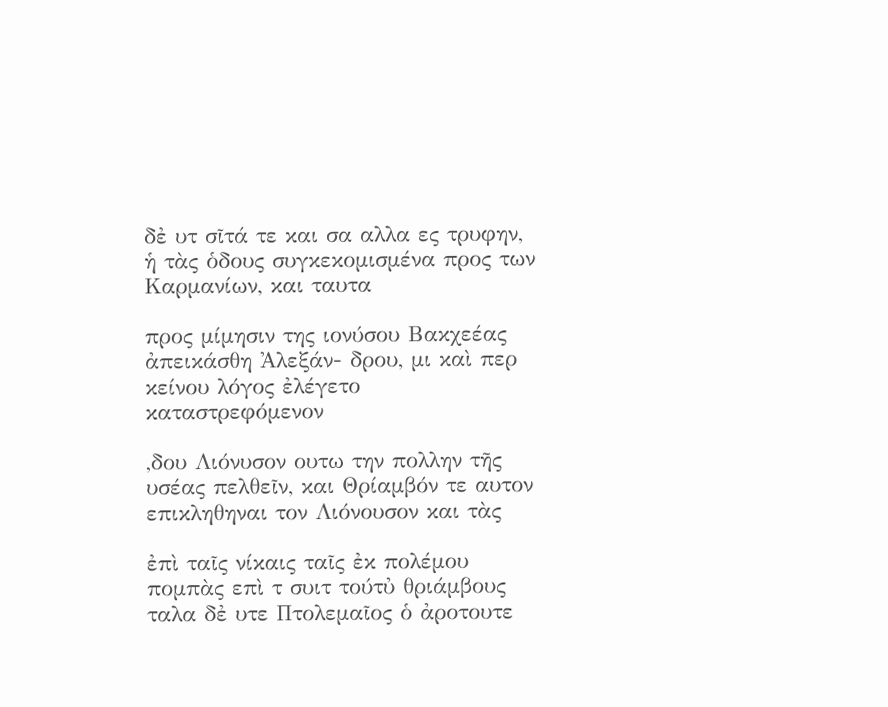δἐ υτ σῖτά τε και σα αλλα ες τρυφην, ἡ τὰς ὁδους συγκεκομισμένα προς των Καρμανίων, και ταυτα

προς μίμησιν της ιονύσου Βακχεέας ἀπεικάσθη Ἀλεξάν- δρου, μι καὶ περ κείνου λόγος ἐλέγετο καταστρεφόμενον

,δου Λιόνυσον ουτω την πολλην τῆς υσέας πελθεῖν, και Θρίαμβόν τε αυτον επικληθηναι τον Λιόνουσον και τὰς

ἐπὶ ταῖς νίκαις ταῖς ἐκ πολέμου πομπὰς επὶ τ συιτ τούτὐ θριάμβους ταλα δἐ υτε Πτολεμαῖος ὁ ἀροτουτε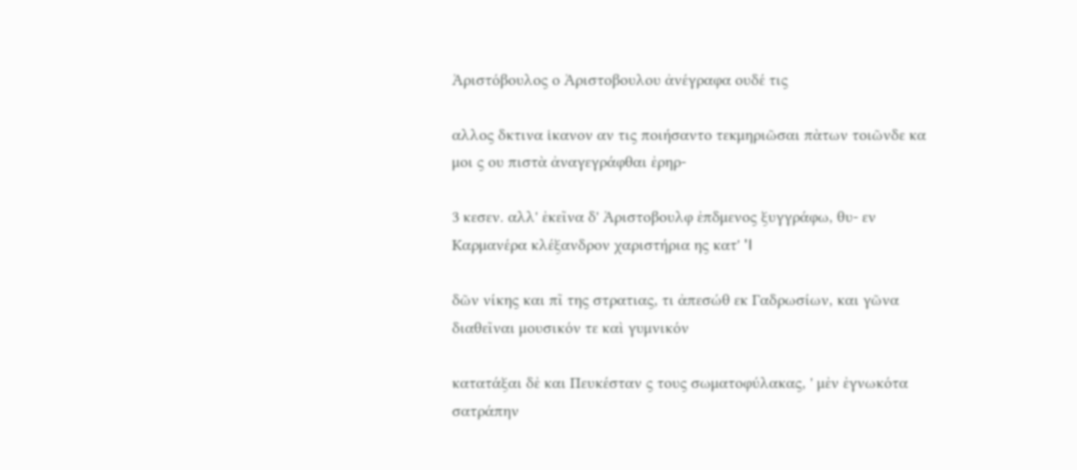Ἀριστόβουλος ο Ἀριστοβουλου ἀνέγραφα ουδέ τις

αλλος δκτινα ἱκανον αν τις ποιήσαντο τεκμηριῶσαι πὰτων τοιῶνδε κα μοι ς ου πιστὰ ἀναγεγράφθαι ἐρηρ-

3 κεσεν. αλλ' ἐκεῖνα δ' Ἀριστοβουλφ ἐπδμενος ξυγγράφω, θυ- εν Καρμανέρα κλέξανδρον χαριστήρια ης κατ' 'I

δῶν νίκης και πῖ της στρατιας, τι ἀπεσώθ εκ Γαδρωσίων, και γῶνα διαθεῖναι μουσικόν τε καὶ γυμνικόν

κατατάξαι δἐ και Πευκέσταν ς τους σωματοφύλακας, ' μἐν ἐγνωκότα σατράπην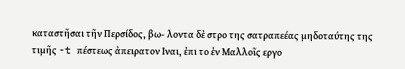καταστῆσαι τῆν Περσίδος, βω- λοντα δἐ στρο της σατραπεέας μηδοταύτης της τιμῆς -t πέστεως ἀπειρατον Ιναι, ἐπι το ἐν Μαλλοῖς εργο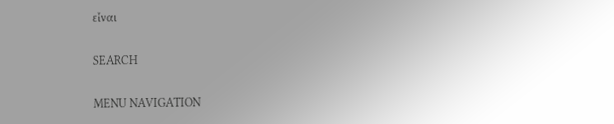εἶναι

SEARCH

MENU NAVIGATION